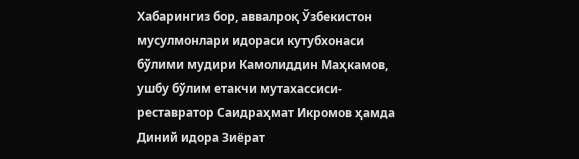Хабарингиз бор, аввалроқ Ўзбекистон мусулмонлари идораси кутубхонаси бўлими мудири Камолиддин Маҳкамов, ушбу бўлим етакчи мутахассиси-реставратор Саидраҳмат Икромов ҳамда Диний идора Зиёрат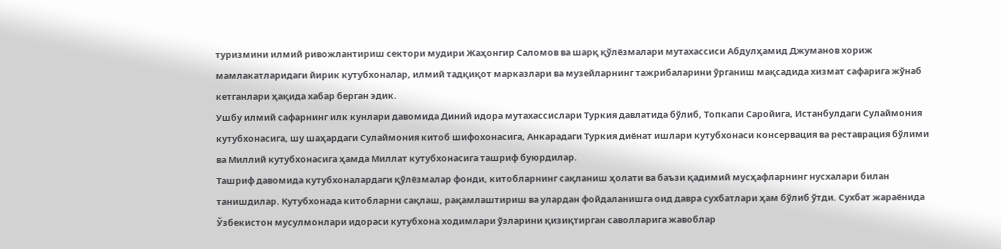туризмини илмий ривожлантириш сектори мудири Жаҳонгир Саломов ва шарқ қўлёзмалари мутахассиси Абдулҳамид Джуманов хориж мамлакатларидаги йирик кутубхоналар, илмий тадқиқот марказлари ва музейларнинг тажрибаларини ўрганиш мақсадида хизмат сафарига жўнаб кетганлари ҳақида хабар берган эдик.
Ушбу илмий сафарнинг илк кунлари давомида Диний идора мутахассислари Туркия давлатида бўлиб, Топкапи Саройига, Истанбулдаги Сулаймония кутубхонасига, шу шаҳардаги Сулаймония китоб шифохонасига, Анкарадаги Туркия диёнат ишлари кутубхонаси консервация ва реставрация бўлими ва Миллий кутубхонасига ҳамда Миллат кутубхонасига ташриф буюрдилар.
Ташриф давомида кутубхоналардаги қўлёзмалар фонди, китобларнинг сақланиш ҳолати ва баъзи қадимий мусҳафларнинг нусхалари билан танишдилар. Кутубхонада китобларни сақлаш, рақамлаштириш ва улардан фойдаланишга оид давра сухбатлари ҳам бўлиб ўтди. Сухбат жараёнида Ўзбекистон мусулмонлари идораси кутубхона ходимлари ўзларини қизиқтирган саволларига жавоблар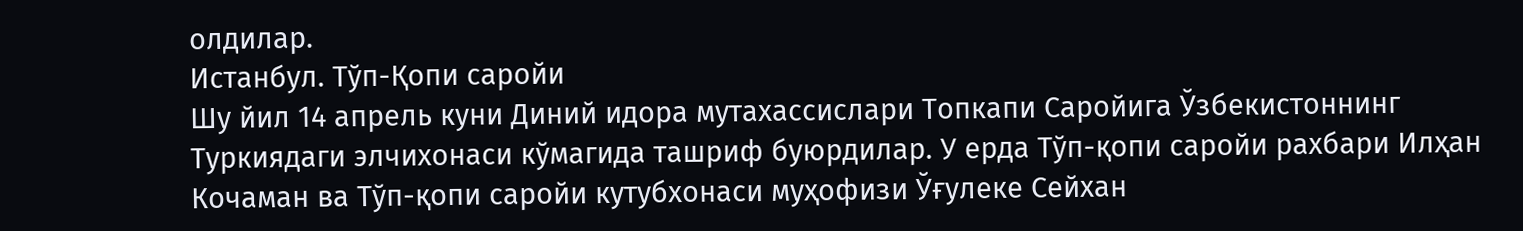олдилар.
Истанбул. Тўп-Қопи саройи
Шу йил 14 апрель куни Диний идора мутахассислари Топкапи Саройига Ўзбекистоннинг Туркиядаги элчихонаси кўмагида ташриф буюрдилар. У ерда Тўп-қопи саройи рахбари Илҳан Кочаман ва Тўп-қопи саройи кутубхонаси муҳофизи Ўғулеке Сейхан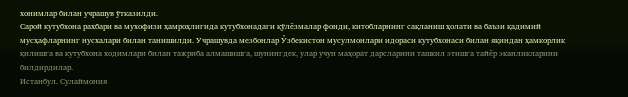хонимлар билан учрашув ўтказилди.
Сарой кутубхона рахбари ва мухофизи ҳамроҳлигида кутубхонадаги қўлёзмалар фонди, китобларнинг сақланиш ҳолати ва баъзи қадимий мусҳафларнинг нусхалари билан танишилди. Учрашувда мезбонлар Ўзбекистон мусулмонлари идораси кутубхонаси билан яқиндан ҳамкорлик қилишга ва кутубхона ходимлари билан тажриба алмашишга, шунингдек, улар учун маҳорат дарсларини ташкил этишга тайёр эканликларини билдирдилар.
Истанбул. Сулаймония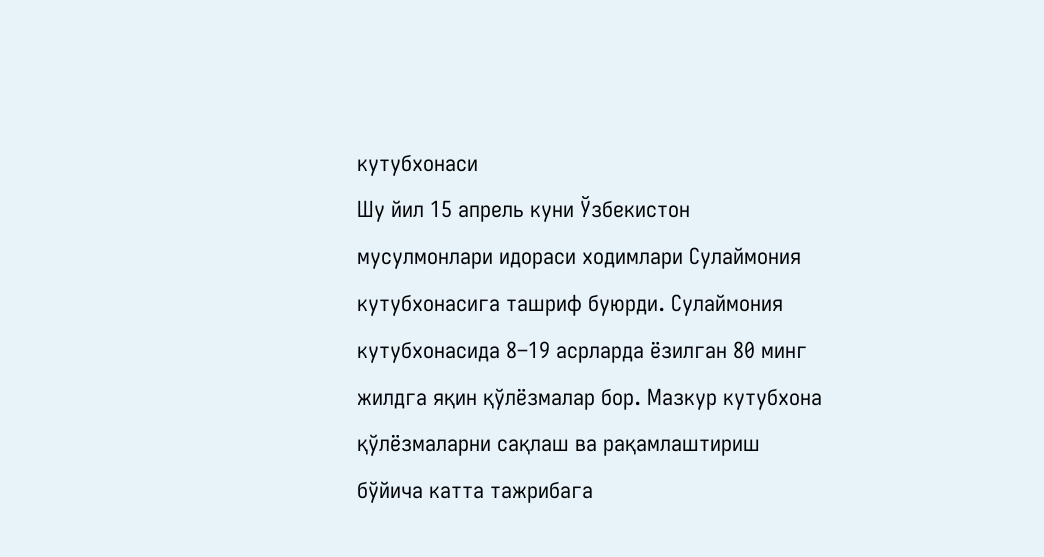кутубхонаси
Шу йил 15 апрель куни Ўзбекистон мусулмонлари идораси ходимлари Сулаймония кутубхонасига ташриф буюрди. Сулаймония кутубхонасида 8–19 асрларда ёзилган 80 минг жилдга яқин қўлёзмалар бор. Мазкур кутубхона қўлёзмаларни сақлаш ва рақамлаштириш бўйича катта тажрибага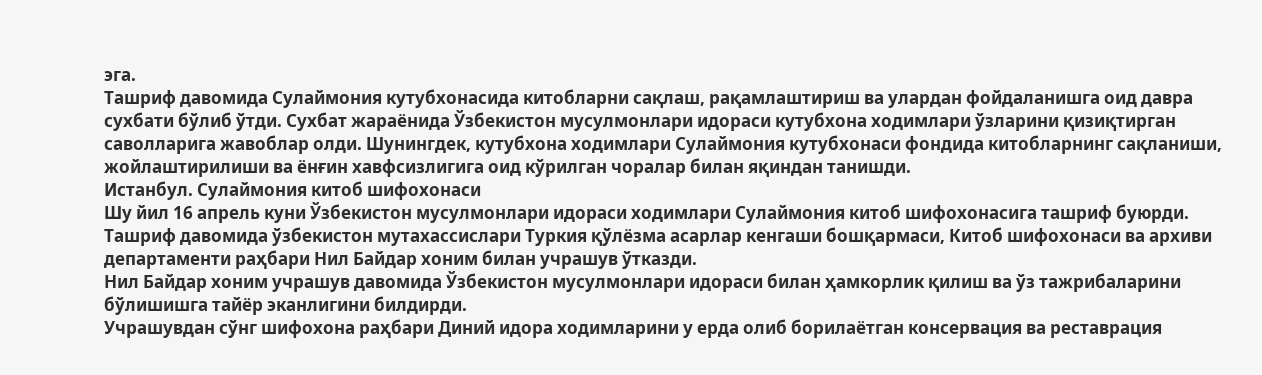эга.
Ташриф давомида Сулаймония кутубхонасида китобларни сақлаш, рақамлаштириш ва улардан фойдаланишга оид давра сухбати бўлиб ўтди. Сухбат жараёнида Ўзбекистон мусулмонлари идораси кутубхона ходимлари ўзларини қизиқтирган саволларига жавоблар олди. Шунингдек, кутубхона ходимлари Сулаймония кутубхонаси фондида китобларнинг сақланиши, жойлаштирилиши ва ёнғин хавфсизлигига оид кўрилган чоралар билан яқиндан танишди.
Истанбул. Сулаймония китоб шифохонаси
Шу йил 16 апрель куни Ўзбекистон мусулмонлари идораси ходимлари Сулаймония китоб шифохонасига ташриф буюрди. Ташриф давомида ўзбекистон мутахассислари Туркия қўлёзма асарлар кенгаши бошқармаси, Китоб шифохонаси ва архиви департаменти раҳбари Нил Байдар хоним билан учрашув ўтказди.
Нил Байдар хоним учрашув давомида Ўзбекистон мусулмонлари идораси билан ҳамкорлик қилиш ва ўз тажрибаларини бўлишишга тайёр эканлигини билдирди.
Учрашувдан сўнг шифохона раҳбари Диний идора ходимларини у ерда олиб борилаётган консервация ва реставрация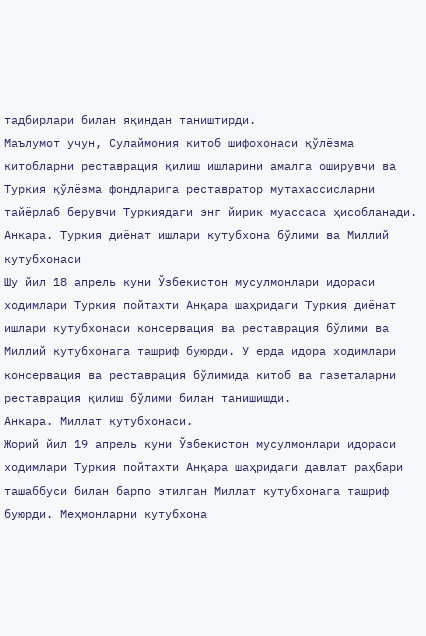тадбирлари билан яқиндан таништирди.
Маълумот учун, Сулаймония китоб шифохонаси қўлёзма китобларни реставрация қилиш ишларини амалга оширувчи ва Туркия қўлёзма фондларига реставратор мутахассисларни тайёрлаб берувчи Туркиядаги энг йирик муассаса ҳисобланади.
Анкара. Туркия диёнат ишлари кутубхона бўлими ва Миллий кутубхонаси
Шу йил 18 апрель куни Ўзбекистон мусулмонлари идораси ходимлари Туркия пойтахти Анқара шаҳридаги Туркия диёнат ишлари кутубхонаси консервация ва реставрация бўлими ва Миллий кутубхонага ташриф буюрди. У ерда идора ходимлари консервация ва реставрация бўлимида китоб ва газеталарни реставрация қилиш бўлими билан танишишди.
Анкара. Миллат кутубхонаси.
Жорий йил 19 апрель куни Ўзбекистон мусулмонлари идораси ходимлари Туркия пойтахти Анқара шаҳридаги давлат раҳбари ташаббуси билан барпо этилган Миллат кутубхонага ташриф буюрди. Меҳмонларни кутубхона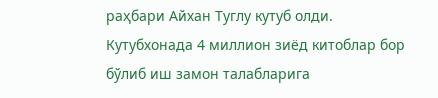раҳбари Айхан Туглу кутуб олди. Кутубхонада 4 миллион зиёд китоблар бор бўлиб иш замон талабларига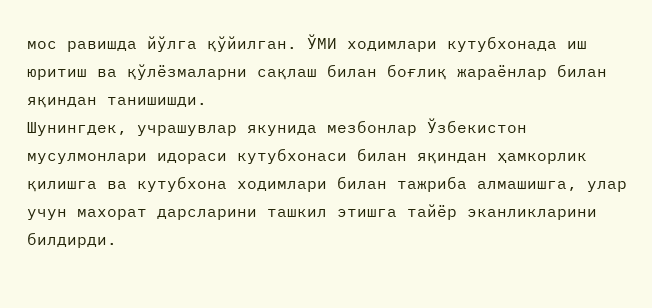мос равишда йўлга қўйилган. ЎМИ ходимлари кутубхонада иш юритиш ва қўлёзмаларни сақлаш билан боғлиқ жараёнлар билан яқиндан танишишди.
Шунингдек, учрашувлар якунида мезбонлар Ўзбекистон мусулмонлари идораси кутубхонаси билан яқиндан ҳамкорлик қилишга ва кутубхона ходимлари билан тажриба алмашишга, улар учун махорат дарсларини ташкил этишга тайёр эканликларини билдирди.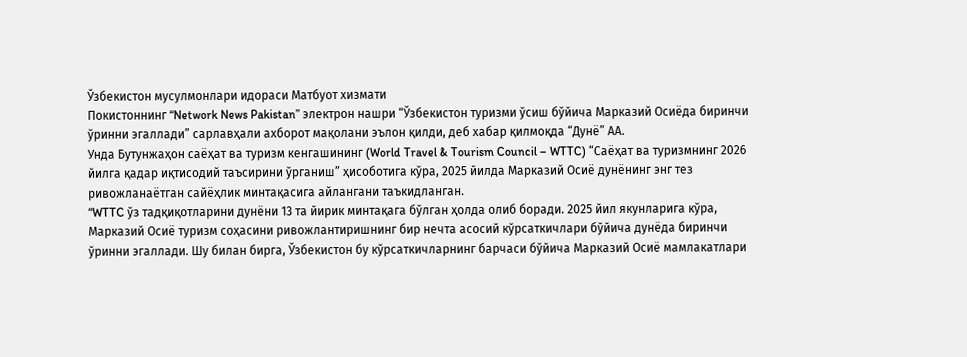Ўзбекистон мусулмонлари идораси Матбуот хизмати
Покистоннинг “Network News Pakistan” электрон нашри “Ўзбекистон туризми ўсиш бўйича Марказий Осиёда биринчи ўринни эгаллади” сарлавҳали ахборот мақолани эълон қилди, деб хабар қилмоқда “Дунё” АА.
Унда Бутунжаҳон саёҳат ва туризм кенгашининг (World Travel & Tourism Council – WTTC) “Саёҳат ва туризмнинг 2026 йилга қадар иқтисодий таъсирини ўрганиш” ҳисоботига кўра, 2025 йилда Марказий Осиё дунёнинг энг тез ривожланаётган сайёҳлик минтақасига айлангани таъкидланган.
“WTTC ўз тадқиқотларини дунёни 13 та йирик минтақага бўлган ҳолда олиб боради. 2025 йил якунларига кўра, Марказий Осиё туризм соҳасини ривожлантиришнинг бир нечта асосий кўрсаткичлари бўйича дунёда биринчи ўринни эгаллади. Шу билан бирга, Ўзбекистон бу кўрсаткичларнинг барчаси бўйича Марказий Осиё мамлакатлари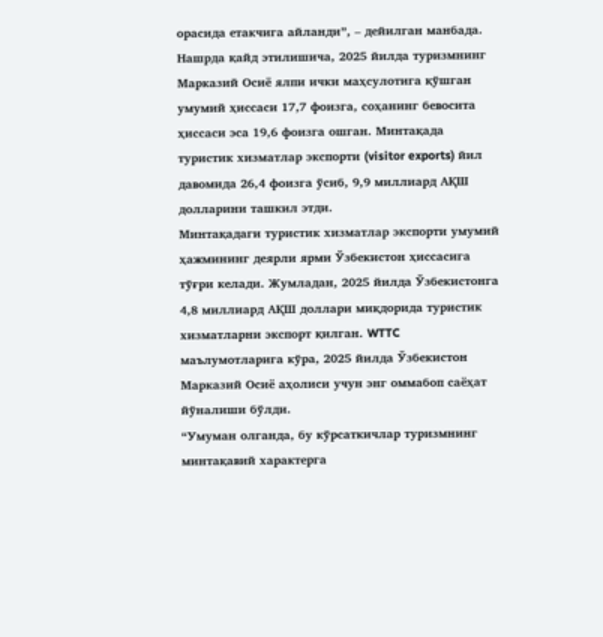орасида етакчига айланди”, – дейилган манбада.
Нашрда қайд этилишича, 2025 йилда туризмнинг Марказий Осиё ялпи ички маҳсулотига қўшган умумий ҳиссаси 17,7 фоизга, соҳанинг бевосита ҳиссаси эса 19,6 фоизга ошган. Минтақада туристик хизматлар экспорти (visitor exports) йил давомида 26,4 фоизга ўсиб, 9,9 миллиард АҚШ долларини ташкил этди.
Минтақадаги туристик хизматлар экспорти умумий ҳажмининг деярли ярми Ўзбекистон ҳиссасига тўғри келади. Жумладан, 2025 йилда Ўзбекистонга 4,8 миллиард АҚШ доллари миқдорида туристик хизматларни экспорт қилган. WTTC маълумотларига кўра, 2025 йилда Ўзбекистон Марказий Осиё аҳолиси учун энг оммабоп саёҳат йўналиши бўлди.
“Умуман олганда, бу кўрсаткичлар туризмнинг минтақавий характерга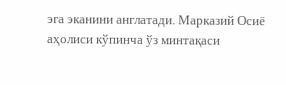эга эканини англатади. Марказий Осиё аҳолиси кўпинча ўз минтақаси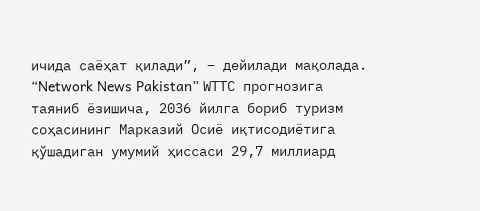ичида саёҳат қилади”, – дейилади мақолада.
“Network News Pakistan” WТТC прогнозига таяниб ёзишича, 2036 йилга бориб туризм соҳасининг Марказий Осиё иқтисодиётига қўшадиган умумий ҳиссаси 29,7 миллиард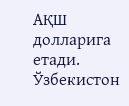АҚШ долларига етади.
Ўзбекистон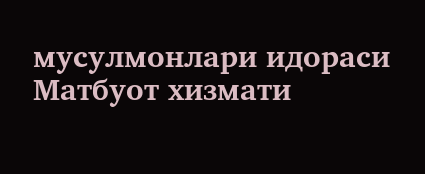мусулмонлари идораси Матбуот хизмати